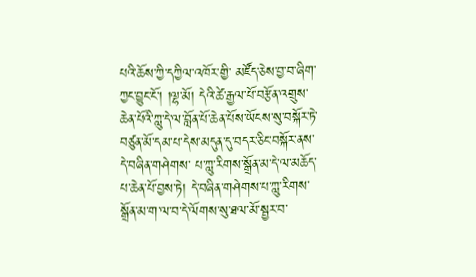པའི་ཆོས་ཀྱི་དཀྱིལ་འཁོར་གྱི་ མཛོད་ཅེས་བྱ་བ་ཞིག་ཀྱང་བྱུང་ངོ་། །ལྷ་མོ། དེའི་ཚེ་རྒྱལ་པོ་བརྩོན་འགྲུས་ཆེན་པོའི་ཀླུ་དེ་ལ་བློན་པོ་ཆེན་པོས་ཡོངས་སུ་བསྐོར་ཏེ་བཙུན་མོ་དམ་པ་དེས་མདུན་དུ་བདར་ཅིང་བསྐོར་ནས་དེ་བཞིན་གཤེགས་ པ་ཀླུ་རིགས་སྒྲོན་མ་དེ་ལ་མཆོད་པ་ཆེན་པོ་བྱས་ཏེ། དེ་བཞིན་གཤེགས་པ་ཀླུ་རིགས་སྒྲོན་མ་ག་ལ་བ་དེ་ལོགས་སུ་ཐལ་མོ་སྦྱར་བ་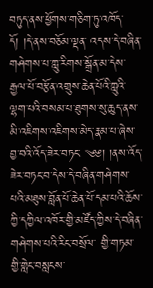བཏུད་ནས་ཕྱོགས་གཅིག་ཏུ་འཁོད་དོ། །དེ་ནས་བཅོམ་ལྡན་ འདས་དེ་བཞིན་གཤེགས་པ་ཀླུ་རིགས་སྒྲོན་མ་དེས་རྒྱལ་པོ་བརྩོན་འགྲུས་ཆེན་པོའི་ཀླུའི་ལྷག་པའི་བསམ་པ་ཐུགས་སུ་ཆུད་ནས་མི་འཇིགས་འཇིགས་མེད་རྣམ་པ་ཞེས་བྱ་བའི་འོད་ཟེར་བཏང་ ༄༅། །ནས་འོད་ཟེར་བཏང་བ་དེས་དེ་བཞིན་གཤེགས་པའི་མཐུས་བློན་པོ་ཆེན་པོ་དམ་པའི་ཆོས་ཀྱི་དཀྱིལ་འཁོར་གྱི་མཛོད་ཀྱིས་དེ་བཞིན་གཤེགས་པའི་རིང་བསྲོལ་ གྱི་གཏམ་གྱི་གླེང་བསླངས་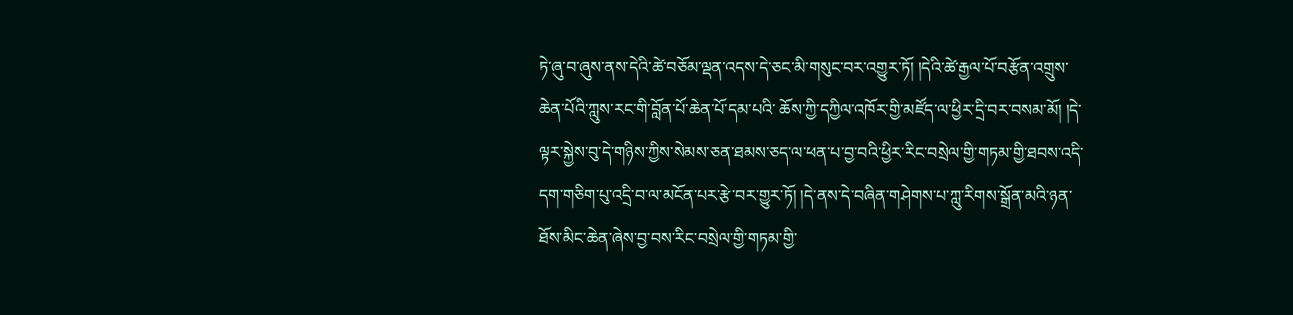ཏེ་ཞུ་བ་ཞུས་ནས་དེའི་ཚེ་བཅོམ་ལྡན་འདས་དེ་ཅང་མི་གསུང་བར་འགྱུར་ཏོ། །དེའི་ཚེ་རྒྱལ་པོ་བརྩོན་འགྲུས་ཆེན་པོའི་ཀླུས་རང་གི་བློན་པོ་ཆེན་པོ་དམ་པའི་ ཆོས་ཀྱི་དཀྱིལ་འཁོར་གྱི་མཛོད་ལ་ཕྱིར་དྲི་བར་བསམ་མོ། །དེ་ལྟར་སྐྱེས་བུ་དེ་གཉིས་ཀྱིས་སེམས་ཅན་ཐམས་ཅད་ལ་ཕན་པ་བྱ་བའི་ཕྱིར་རིང་བསྲེལ་གྱི་གཏམ་གྱི་ཐབས་འདི་ དག་གཅིག་པུ་འདྲི་བ་ལ་མངོན་པར་རྩེ་བར་གྱུར་ཏོ། །དེ་ནས་དེ་བཞིན་གཤེགས་པ་ཀླུ་རིགས་སྒྲོན་མའི་ཉན་ཐོས་མིང་ཆེན་ཞེས་བྱ་བས་རིང་བསྲེལ་གྱི་གཏམ་གྱི་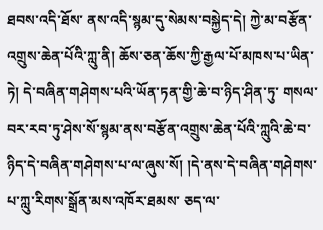ཐབས་འདི་ཐོས་ ནས་འདི་སྙམ་དུ་སེམས་བསྐྱེད་དེ། ཀྱེ་མ་བརྩོན་འགྲུས་ཆེན་པོའི་ཀླུ་ནི། ཆོས་ཅན་ཆོས་ཀྱི་རྒྱལ་པོ་མཁས་པ་ཡིན་ཏེ། དེ་བཞིན་གཤེགས་པའི་ཡོན་ཏན་གྱི་ཆེ་བ་ཉིད་ཤིན་ཏུ་ གསལ་བར་རབ་ཏུ་ཤེས་སོ་སྙམ་ནས་བརྩོན་འགྲུས་ཆེན་པོའི་ཀླུའི་ཆེ་བ་ཉིད་དེ་བཞིན་གཤེགས་པ་ལ་ཞུས་སོ། །དེ་ནས་དེ་བཞིན་གཤེགས་པ་ཀླུ་རིགས་སྒྲོན་མས་འཁོར་ཐམས་ ཅད་ལ་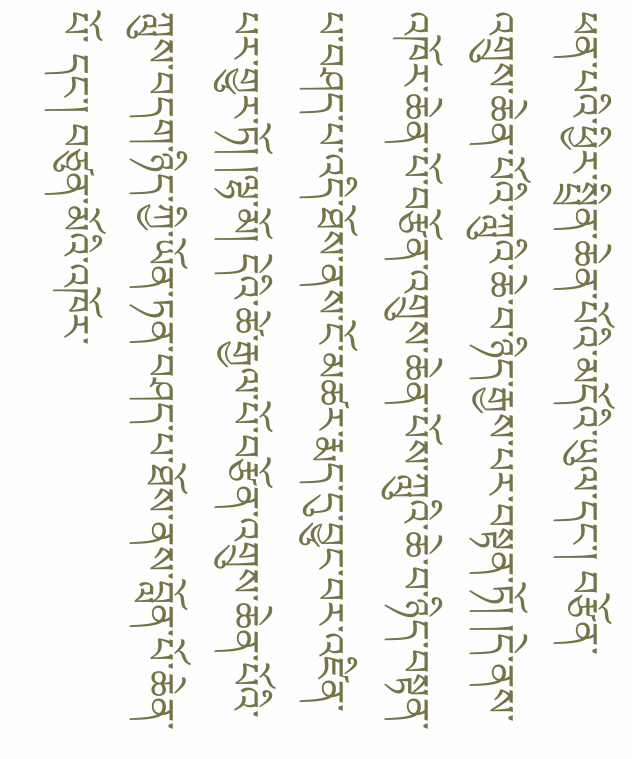ཕན་པའི་ཕྱིར་སྤྲིན་ཆེན་པོའི་མདོའི་ཡུལ་དང་། བརྩོན་འགྲུས་ཆེན་པོའི་ཀླུའི་ཆེ་བ་ཉིད་རྒྱས་པར་བསྟན་ཏོ། །དེ་ནས་འཁོར་ཆེན་པོ་བརྩོན་འགྲུས་ཆེན་པོས་ཀླུའི་ཆེ་བ་ཉིད་བསྟན་ པ་བཤད་པ་འདི་ཐོས་ནས་ངོ་མཚར་རྨད་དུ་བྱུང་བར་འཛིན་པར་གྱུར་ཏོ། །ལྷ་མོ། དེའི་ཚེ་རྒྱལ་པོ་བརྩོན་འགྲུས་ཆེན་པོའི་ཀླུས་བདག་ཉིད་ཀྱི་ཡོན་ཏན་བཤད་པ་ཐོས་ནས་བློན་པོ་ཆེན་པོ་ དང་། བཙུན་མོའི་འཁོར་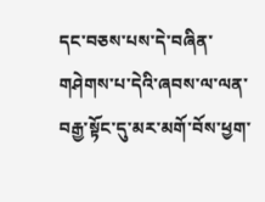དང་བཅས་པས་དེ་བཞིན་གཤེགས་པ་དེའི་ཞབས་ལ་ལན་བརྒྱ་སྟོང་དུ་མར་མགོ་བོས་ཕྱག་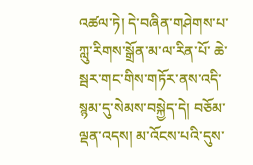འཚལ་ཏེ། དེ་བཞིན་གཤེགས་པ་ཀླུ་རིགས་སྒྲོན་མ་ལ་རིན་པོ་ ཆེ་སྦར་གང་གིས་གཏོར་ནས་འདི་སྙམ་དུ་སེམས་བསྐྱེད་དེ། བཅོམ་ལྡན་འདས། མ་འོངས་པའི་དུས་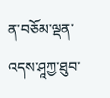ན་བཅོམ་ལྡན་འདས་ཤཱཀྱ་ཐུབ་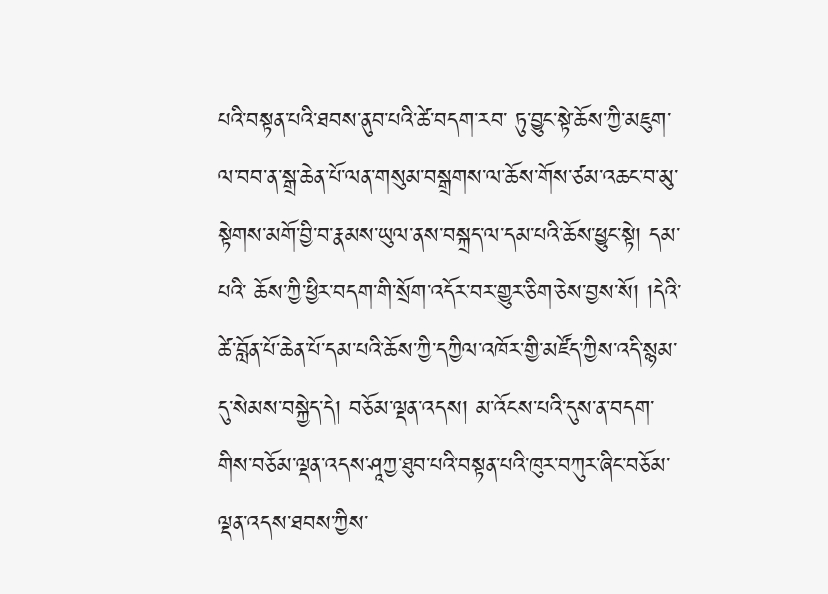པའི་བསྟན་པའི་ཐབས་ནུབ་པའི་ཚེ་བདག་རབ་ ཏུ་བྱུང་སྟེ་ཆོས་ཀྱི་མཇུག་ལ་བབ་ན་སྒྲ་ཆེན་པོ་ལན་གསུམ་བསྒྲགས་ལ་ཆོས་གོས་ཙམ་འཆང་བ་མུ་སྟེགས་མགོ་བྱི་བ་རྣམས་ཡུལ་ནས་བསྐྲད་ལ་དམ་པའི་ཆོས་ཕྱུང་སྟེ། དམ་པའི་ ཆོས་ཀྱི་ཕྱིར་བདག་གི་སྲོག་འདོར་བར་གྱུར་ཅིག་ཅེས་བྱས་སོ། །དེའི་ཚེ་བློན་པོ་ཆེན་པོ་དམ་པའི་ཆོས་ཀྱི་དཀྱིལ་འཁོར་གྱི་མཛོད་ཀྱིས་འདི་སྙམ་དུ་སེམས་བསྐྱེད་དེ། བཅོམ་ལྡན་འདས། མ་འོངས་པའི་དུས་ན་བདག་གིས་བཅོམ་ལྡན་འདས་ཤཱཀྱ་ཐུབ་པའི་བསྟན་པའི་ཁུར་བཀུར་ཞིང་བཅོམ་ལྡན་འདས་ཐབས་ཀྱིས་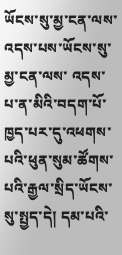ཡོངས་སུ་མྱ་ངན་ལས་འདས་པས་ཡོངས་སུ་མྱ་ངན་ལས་ འདས་པ་ན་མིའི་བདག་པོ་ཁྱད་པར་དུ་འཕགས་པའི་ཕུན་སུམ་ཚོགས་པའི་རྒྱལ་སྲིད་ཡོངས་སུ་སྤྱད་དེ། དམ་པའི་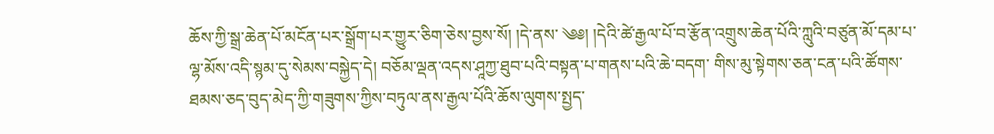ཆོས་ཀྱི་སྒྲ་ཆེན་པོ་མངོན་པར་སྒྲོག་པར་གྱུར་ཅིག་ཅེས་བྱས་སོ། །དེ་ནས་ ༄༅། །དེའི་ཚེ་རྒྱལ་པོ་བ་རྩོན་འགྲུས་ཆེན་པོའི་ཀླུའི་བཙུན་མོ་དམ་པ་ལྷ་མོས་འདི་སྙམ་དུ་སེམས་བསྐྱེད་དེ། བཅོམ་ལྡན་འདས་ཤཱཀྱ་ཐུབ་པའི་བསྟན་པ་གནས་པའི་ཆེ་བདག་ གིས་མུ་སྟེགས་ཅན་ངན་པའི་ཚོགས་ཐམས་ཅད་བུད་མེད་ཀྱི་གཟུགས་ཀྱིས་བཏུལ་ནས་རྒྱལ་པོའི་ཆོས་ལུགས་སྤྱད་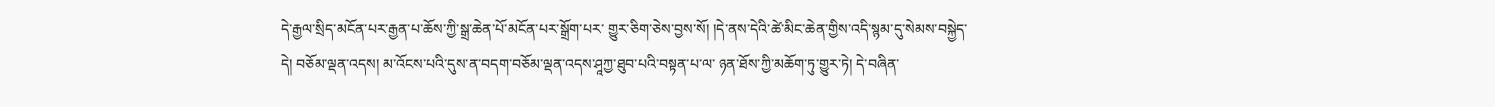དེ་རྒྱལ་སྲིད་མངོན་པར་རྒྱན་པ་ཆོས་ཀྱི་སྒྲ་ཆེན་པོ་མངོན་པར་སྒྲོག་པར་ གྱུར་ཅིག་ཅེས་བྱས་སོ། །དེ་ནས་དེའི་ཚེ་མིང་ཆེན་གྱིས་འདི་སྙམ་དུ་སེམས་བསྐྱེད་དེ། བཅོམ་ལྡན་འདས། མ་འོངས་པའི་དུས་ན་བདག་བཅོམ་ལྡན་འདས་ཤཱཀྱ་ཐུབ་པའི་བསྟན་པ་ལ་ ཉན་ཐོས་ཀྱི་མཆོག་ཏུ་གྱུར་ཏེ། དེ་བཞིན་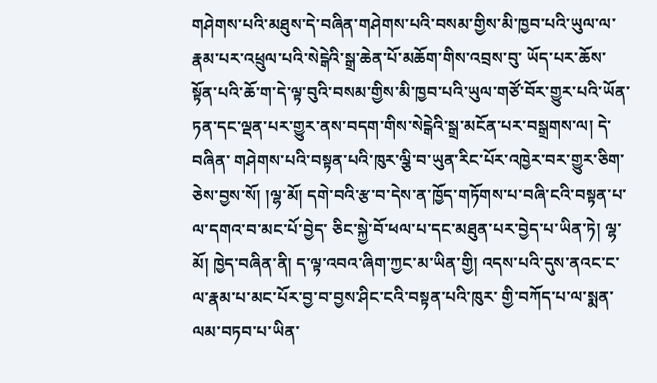གཤེགས་པའི་མཐུས་དེ་བཞིན་གཤེགས་པའི་བསམ་གྱིས་མི་ཁྱབ་པའི་ཡུལ་ལ་རྣམ་པར་འཕྲུལ་པའི་སེངྒེའི་སྒྲ་ཆེན་པོ་མཆོག་གིས་འབྲས་བུ་ ཡོད་པར་ཆོས་སྟོན་པའི་ཆོ་ག་དེ་ལྟ་བུའི་བསམ་གྱིས་མི་ཁྱབ་པའི་ཡུལ་གཙོ་བོར་གྱུར་པའི་ཡོན་ཏན་དང་ལྡན་པར་གྱུར་ནས་བདག་གིས་སེངྒེའི་སྒྲ་མངོན་པར་བསྒྲགས་ལ། དེ་བཞིན་ གཤེགས་པའི་བསྟན་པའི་ཁུར་ལྕི་བ་ཡུན་རིང་པོར་འཁྱེར་བར་གྱུར་ཅིག་ཅེས་བྱས་སོ། །ལྷ་མོ། དགེ་བའི་རྩ་བ་དེས་ན་ཁྱོད་གཏོགས་པ་བཞི་ངའི་བསྟན་པ་ལ་དགའ་བ་མང་པོ་བྱེད་ ཅིང་སྐྱེ་བོ་ཕལ་པ་དང་མཐུན་པར་བྱེད་པ་ཡིན་ཏེ། ལྷ་མོ། ཁྱེད་བཞིན་ནི། ད་ལྟ་འབའ་ཞིག་ཀྱང་མ་ཡིན་གྱི། འདས་པའི་དུས་ནའང་ང་ལ་རྣམ་པ་མང་པོར་བྱ་བ་བྱས་ཤིང་ངའི་བསྟན་པའི་ཁུར་ གྱི་བཀོད་པ་ལ་སྨན་ལམ་བཏབ་པ་ཡིན་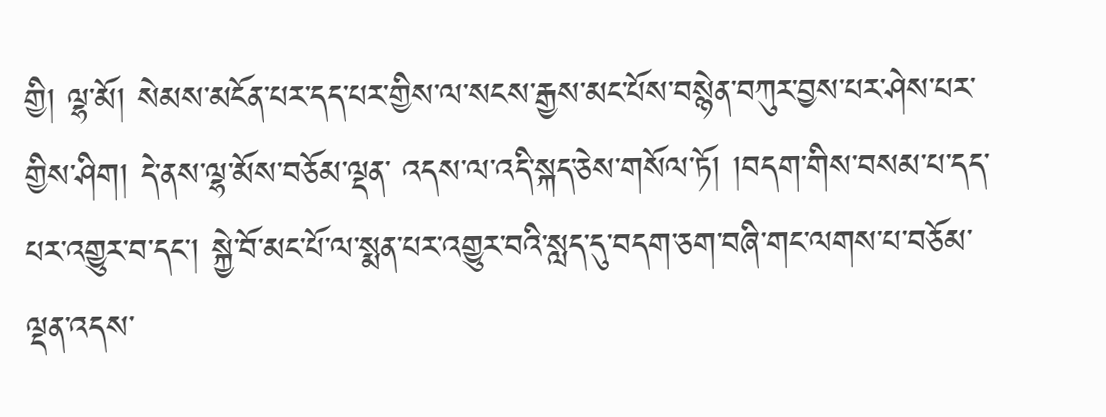གྱི། ལྷ་མོ། སེམས་མངོན་པར་དད་པར་གྱིས་ལ་སངས་རྒྱས་མང་པོས་བསྙེན་བཀུར་བྱས་པར་ཤེས་པར་གྱིས་ཤིག། དེ་ནས་ལྷ་མོས་བཅོམ་ལྡན་ འདས་ལ་འདི་སྐད་ཅེས་གསོལ་ཏོ། །བདག་གིས་བསམ་པ་དད་པར་འགྱུར་བ་དང་། སྐྱེ་བོ་མང་པོ་ལ་སྨན་པར་འགྱུར་བའི་སླད་དུ་བདག་ཅག་བཞི་གང་ལགས་པ་བཅོམ་ལྡན་འདས་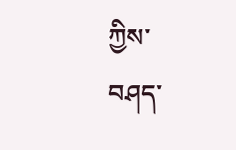ཀྱིས་ བཤད་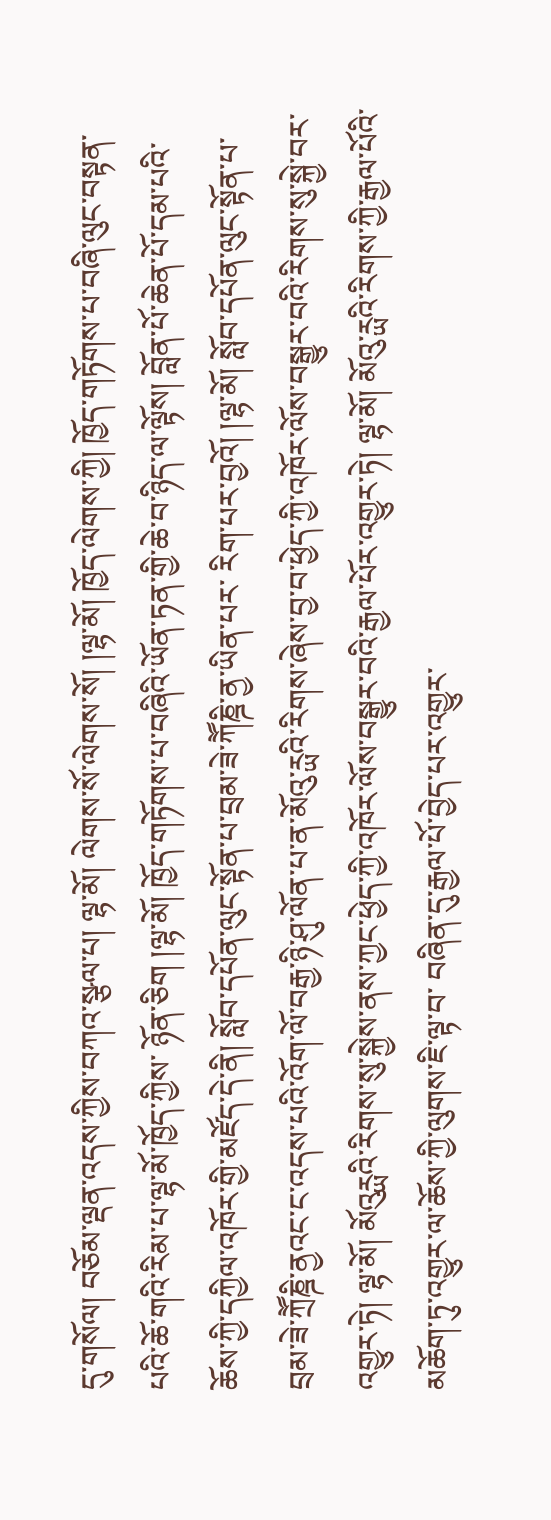དུ་གསོལ། བཅོམ་ལྡན་འདས་ཀྱིས་བཀའ་སྩལ་པ། ལྷ་མོ། ལེགས་སོ་ལེགས་སོ། །ལྷ་མོ། ཁྱོད་ལེགས་ཀྱི། ཁྱོད་གཏོགས་པ་བཞི་ལུང་བསྟན་པའི་ཆོ་གའི་རིམ་པ་ལྷ་མོ་ཁྱོད་ཀྱིས་ ཉོན་ཅིག །ལྷ་མོ། ཁྱོད་གཏོགས་པ་བཞིའི་ཡོན་ཏན་གྱི་ཆེ་བ་ཉིད་ལ་ལྟོས། བློན་པོ་ཆེན་པོ་དམ་པའི་ཆོས་ཀྱི་དཀྱིལ་འཁོར་གྱི་མཛོད་དེ་ནི། སློབ་དཔོན་ལུང་སྟོན་པ་བྲམ་ཟེ་ཀཽཎྜི་ནྱ་ཡིན་པར་ རིག་པར་བྱའོ། །ལྷ་མོ། སློབ་དཔོན་ལུང་སྟོན་པ་བྲམ་ཟེ་ཀྲཽཎྜི་ནྱའང་ང་འདས་པའི་འོག་ལོ་བརྒྱ་ཉི་ཤུ་ལོན་པ་ན་མོའུ་ཪྻའི་རིགས་ཞེས་བྱ་བ་ཕྱེད་ཀྱི་འཁོར་ལོས་བསྒྱུར་བའི་རིགས་སུ་སྐྱེ་བར་ འགྱུར་ཏེ། ལྷ་མོ། མོའུཪྻའི་རིགས་སུ་སྐྱེས་ནས་ཀྱང་ཕྱེད་ཀྱི་འཁོར་ལོས་བསྒྱུར་བའི་རྒྱལ་པོར་འགྱུར་ཏེ། ལྷ་མོ། མོའུ་ཪྻའི་རིགས་ཀྱི་རྒྱལ་པོའི་མཆོག་ཏུ་འགྱུར་ལ་ཆོས་ཀྱི་ལུགས་ཇི་ལྟ་བ་ བཞིན་དུ་རྒྱལ་པོ་བྱེད་པར་འགྱུར་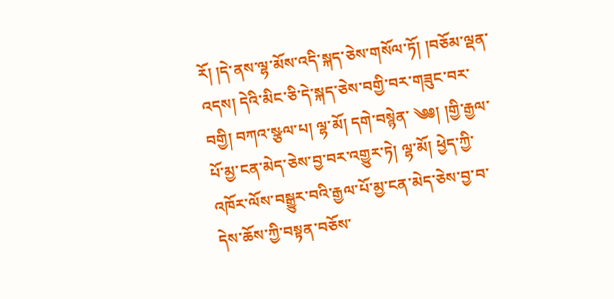རོ། །དེ་ནས་ལྷ་མོས་འདི་སྐད་ཅེས་གསོལ་ཏོ། །བཅོམ་ལྡན་འདས། དེའི་མིང་ཅི་དེ་སྐད་ཅེས་བགྱི་བར་གཟུང་བར་བགྱི། བཀའ་སྩལ་པ། ལྷ་མོ། དགེ་བསྙེན་ ༄༅། །གྱི་རྒྱལ་པོ་མྱ་ངན་མེད་ཅེས་བྱ་བར་འགྱུར་ཏེ། ལྷ་མོ། ཕྱེད་ཀྱི་འཁོར་ལོས་བསྒྱུར་བའི་རྒྱལ་པོ་མྱ་ངན་མེད་ཅེས་བྱ་བ་དེས་ཆོས་ཀྱི་བསྟན་བཅོས་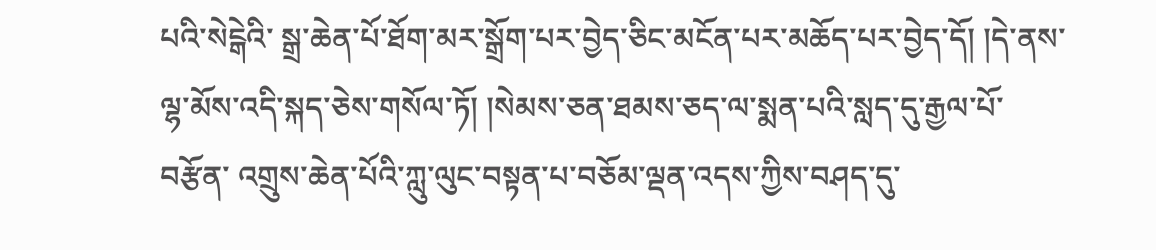པའི་སེངྒེའི་ སྒྲ་ཆེན་པོ་ཐོག་མར་སྒྲོག་པར་བྱེད་ཅིང་མངོན་པར་མཆོད་པར་བྱེད་དོ། །དེ་ནས་ལྷ་མོས་འདི་སྐད་ཅེས་གསོལ་ཏོ། །སེམས་ཅན་ཐམས་ཅད་ལ་སྨན་པའི་སླད་དུ་རྒྱལ་པོ་བརྩོན་ འགྲུས་ཆེན་པོའི་ཀླུ་ལུང་བསྟན་པ་བཅོམ་ལྡན་འདས་ཀྱིས་བཤད་དུ་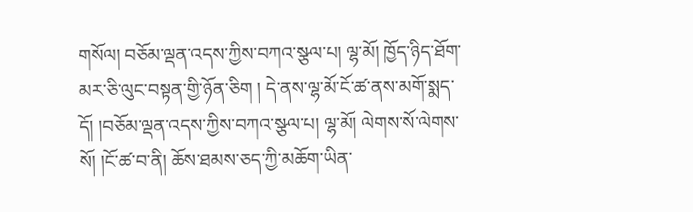གསོལ། བཅོམ་ལྡན་འདས་ཀྱིས་བཀའ་སྩལ་པ། ལྷ་མོ། ཁྱོད་ཉིད་ཐོག་མར་ཅི་ལུང་བསྟན་གྱི་ཉོན་ཅིག ། དེ་ནས་ལྷ་མོ་ངོ་ཚ་ནས་མགོ་སྨད་དོ། །བཅོམ་ལྡན་འདས་ཀྱིས་བཀའ་སྩལ་པ། ལྷ་མོ། ལེགས་སོ་ལེགས་སོ། །ངོ་ཚ་བ་ནི། ཆོས་ཐམས་ཅད་ཀྱི་མཆོག་ཡིན་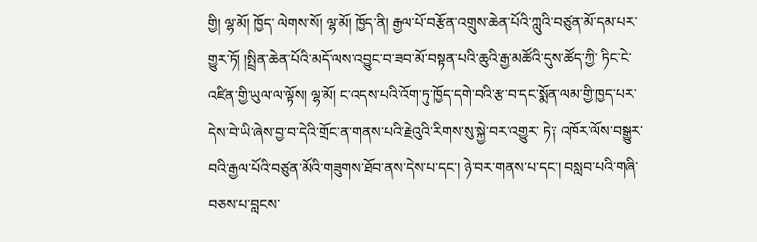གྱི། ལྷ་མོ། ཁྱོད་ ལེགས་སོ། ལྷ་མོ། ཁྱོད་ནི། རྒྱལ་པོ་བརྩོན་འགྲུས་ཆེན་པོའི་ཀླུའི་བཙུན་མོ་དམ་པར་གྱུར་ཏོ། །སྤྲིན་ཆེན་པོའི་མདོ་ལས་འབྱུང་བ་ཟབ་མོ་བསྟན་པའི་ཆུའི་རྒྱ་མཚོའི་དུས་ཚོད་ཀྱི་ ཏིང་ངེ་འཛིན་གྱི་ཡུལ་ལ་ལྟོས། ལྷ་མོ། ང་འདས་པའི་འོག་ཏུ་ཁྱོད་དགེ་བའི་རྩ་བ་དང་སྨོན་ལམ་གྱི་ཁྱད་པར་དེས་བེ་ཡི་ཞེས་བྱ་བ་དེའི་གྲོང་ན་གནས་པའི་རྗེའུའི་རིགས་སུ་སྐྱེ་བར་འགྱུར་ ཏེ༑ འཁོར་ལོས་བསྒྱུར་བའི་རྒྱལ་པོའི་བཙུན་མོའི་གཟུགས་ཐོབ་ནས་དེས་པ་དང་། ཉེ་བར་གནས་པ་དང་། བསླབ་པའི་གཞི་བཅས་པ་བླངས་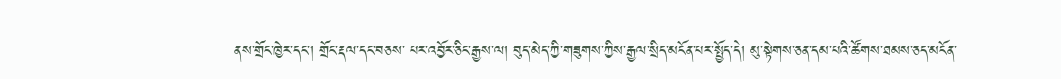ནས་གྲོང་ཁྱེར་དང་། གྲོང་རྡལ་དང་བཅས་ པར་འབྱོར་ཅིང་རྒྱས་ལ། བུད་མེད་ཀྱི་གཟུགས་ཀྱིས་རྒྱལ་སྲིད་མངོན་པར་སྤྱོད་དེ། མུ་སྟེགས་ཅན་དམ་པའི་ཚོགས་ཐམས་ཅད་མངོན་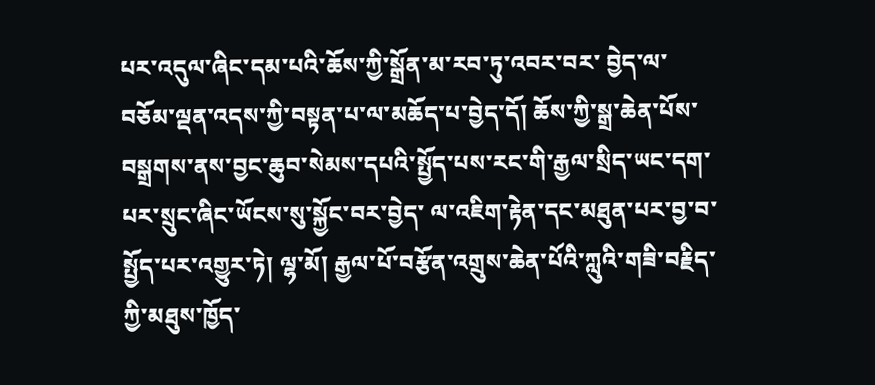པར་འདུལ་ཞིང་དམ་པའི་ཆོས་ཀྱི་སྒྲོན་མ་རབ་ཏུ་འབར་བར་ བྱེད་ལ་བཅོམ་ལྡན་འདས་ཀྱི་བསྟན་པ་ལ་མཆོད་པ་བྱེད་དོ། ཆོས་ཀྱི་སྒྲ་ཆེན་པོས་བསྒྲགས་ནས་བྱང་ཆུབ་སེམས་དཔའི་སྤྱོད་པས་རང་གི་རྒྱལ་སྲིད་ཡང་དག་པར་སྲུང་ཞིང་ཡོངས་སུ་སྐྱོང་བར་བྱེད་ ལ་འཇིག་རྟེན་དང་མཐུན་པར་བྱ་བ་སྤྱོད་པར་འགྱུར་ཏེ། ལྷ་མོ། རྒྱལ་པོ་བརྩོན་འགྲུས་ཆེན་པོའི་ཀླུའི་གཟི་བརྗིད་ཀྱི་མཐུས་ཁྱོད་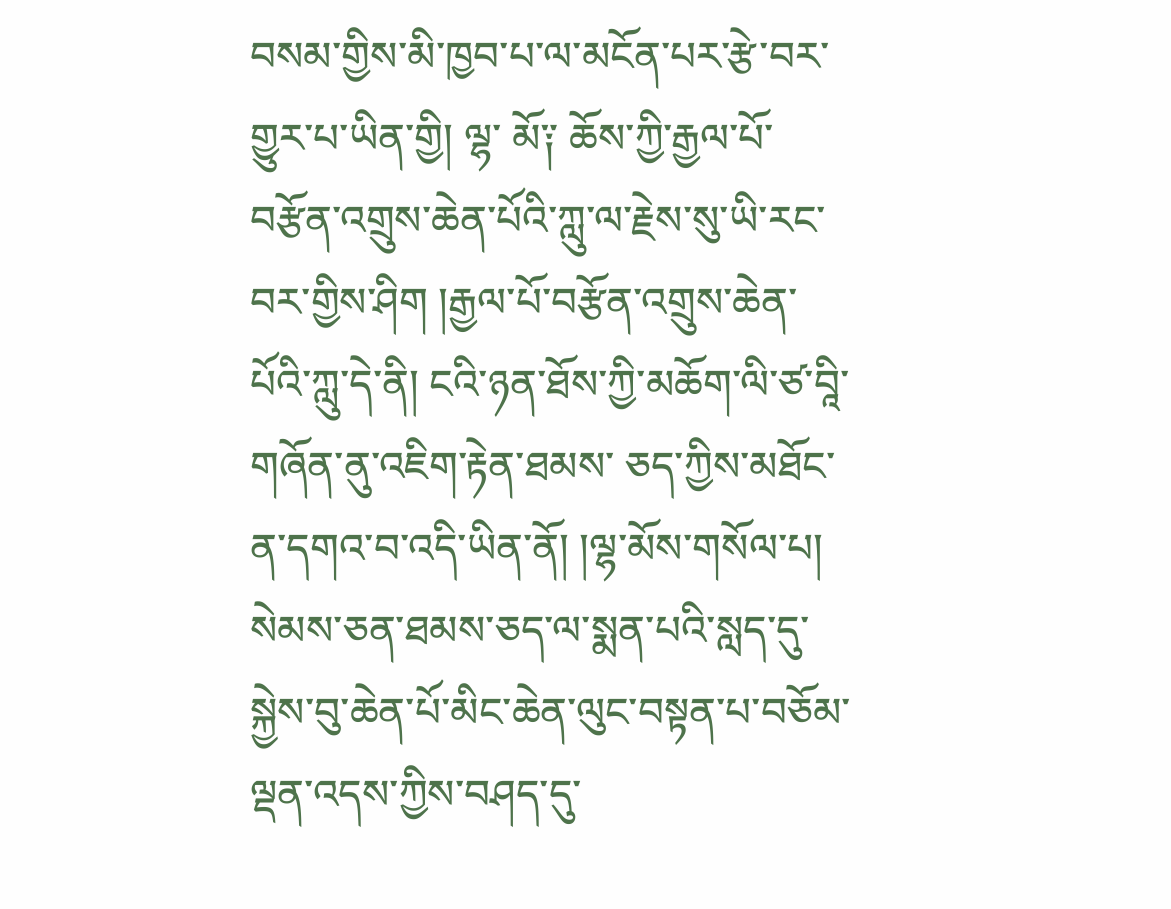བསམ་གྱིས་མི་ཁྱབ་པ་ལ་མངོན་པར་རྩེ་བར་གྱུར་པ་ཡིན་གྱི། ལྷ་ མོ༑ ཆོས་ཀྱི་རྒྱལ་པོ་བརྩོན་འགྲུས་ཆེན་པོའི་ཀླུ་ལ་རྗེས་སུ་ཡི་རང་བར་གྱིས་ཤིག །རྒྱལ་པོ་བརྩོན་འགྲུས་ཆེན་པོའི་ཀླུ་དེ་ནི། ངའི་ཉན་ཐོས་ཀྱི་མཆོག་ལི་ཙ་བཱི་གཞོན་ནུ་འཇིག་རྟེན་ཐམས་ ཅད་ཀྱིས་མཐོང་ན་དགའ་བ་འདི་ཡིན་ནོ། །ལྷ་མོས་གསོལ་པ། སེམས་ཅན་ཐམས་ཅད་ལ་སྨན་པའི་སླད་དུ་སྐྱེས་བུ་ཆེན་པོ་མིང་ཆེན་ལུང་བསྟན་པ་བཅོམ་ལྡན་འདས་ཀྱིས་བཤད་དུ་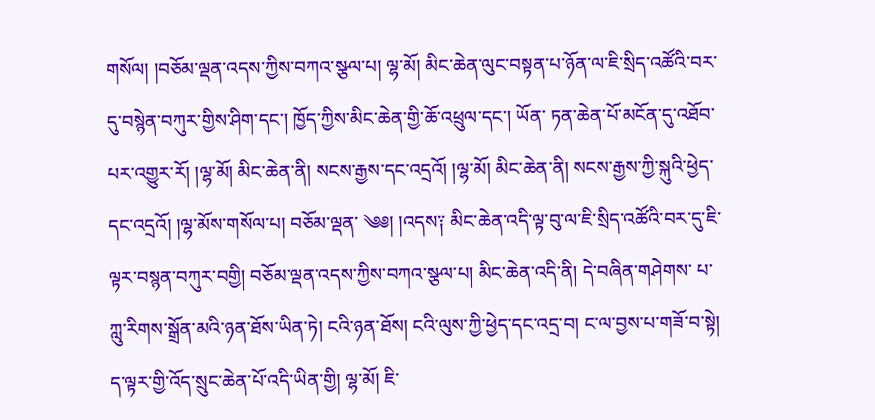གསོལ། །བཅོམ་ལྡན་འདས་ཀྱིས་བཀའ་སྩལ་པ། ལྷ་མོ། མིང་ཆེན་ལུང་བསྟན་པ་ཉོན་ལ་ཇི་སྲིད་འཚོའི་བར་དུ་བསྙེན་བཀུར་གྱིས་ཤིག་དང་། ཁྱོད་ཀྱིས་མིང་ཆེན་གྱི་ཆོ་འཕྲུལ་དང་། ཡོན་ ཏན་ཆེན་པོ་མངོན་དུ་འཐོབ་པར་འགྱུར་རོ། །ལྷ་མོ། མིང་ཆེན་ནི། སངས་རྒྱས་དང་འདྲའོ། །ལྷ་མོ། མིང་ཆེན་ནི། སངས་རྒྱས་ཀྱི་སྐུའི་ཕྱེད་དང་འདྲའོ། །ལྷ་མོས་གསོལ་པ། བཅོམ་ལྡན་ ༄༅། །འདས༑ མིང་ཆེན་འདི་ལྟ་བུ་ལ་ཇི་སྲིད་འཚོའི་བར་དུ་ཇི་ལྟར་བསྙན་བཀུར་བགྱི། བཅོམ་ལྡན་འདས་ཀྱིས་བཀའ་སྩལ་པ། མིང་ཆེན་འདི་ནི། དེ་བཞིན་གཤེགས་ པ་ཀླུ་རིགས་སྒྲོན་མའི་ཉན་ཐོས་ཡིན་ཏེ། ངའི་ཉན་ཐོས། ངའི་ལུས་ཀྱི་ཕྱེད་དང་འདྲ་བ། ང་ལ་བྱས་པ་གཟོ་བ་སྟེ། ད་ལྟར་གྱི་འོད་སྲུང་ཆེན་པོ་འདི་ཡིན་གྱི། ལྷ་མོ། ཇི་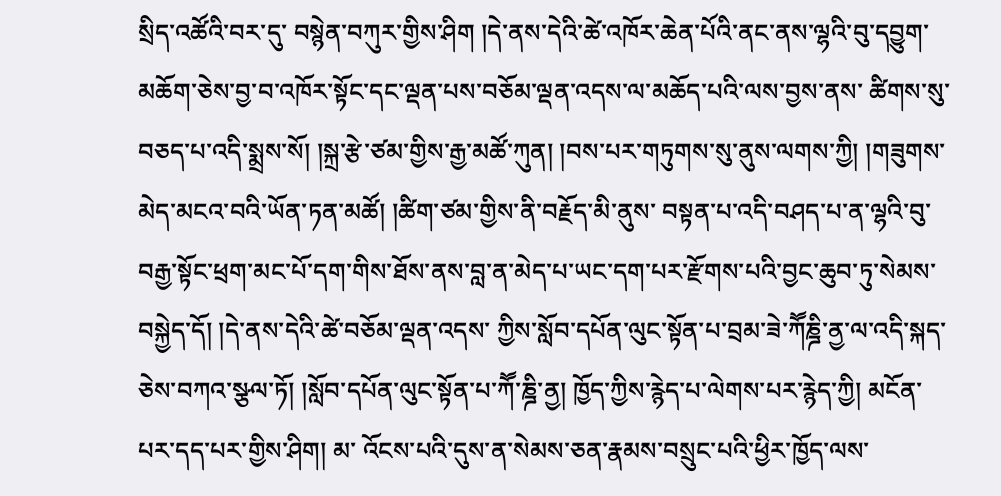སྲིད་འཚོའི་བར་དུ་ བསྙེན་བཀུར་གྱིས་ཤིག །དེ་ནས་དེའི་ཚེ་འཁོར་ཆེན་པོའི་ནང་ནས་ལྷའི་བུ་དབྱུག་མཆོག་ཅེས་བྱ་བ་འཁོར་སྟོང་དང་ལྡན་པས་བཅོམ་ལྡན་འདས་ལ་མཆོད་པའི་ལས་བྱས་ནས་ ཚིགས་སུ་བཅད་པ་འདི་སྨྲས་སོ། །སྐྲ་རྩེ་ཙམ་གྱིས་རྒྱ་མཚོ་ཀུན། །བས་པར་གཏུགས་སུ་ནུས་ལགས་ཀྱི། །གཟུགས་མེད་མངའ་བའི་ཡོན་ཏན་མཚོ། །ཚིག་ཙམ་གྱིས་ནི་བརྗོད་མི་ནུས་ བསྟན་པ་འདི་བཤད་པ་ན་ལྷའི་བུ་བརྒྱ་སྟོང་ཕྲག་མང་པོ་དག་གིས་ཐོས་ནས་བླ་ན་མེད་པ་ཡང་དག་པར་རྫོགས་པའི་བྱང་ཆུབ་ཏུ་སེམས་བསྐྱེད་དོ། །དེ་ནས་དེའི་ཚེ་བཅོམ་ལྡན་འདས་ ཀྱིས་སློབ་དཔོན་ལུང་སྟོན་པ་བྲམ་ཟེ་ཀཽཎྜི་ནྱ་ལ་འདི་སྐད་ཅེས་བཀའ་སྩལ་ཏོ། །སློབ་དཔོན་ལུང་སྟོན་པ་ཀཽ་ཎྜི་ནྱ། ཁྱོད་ཀྱིས་རྙེད་པ་ལེགས་པར་རྙེད་ཀྱི། མངོན་པར་དད་པར་གྱིས་ཤིག། མ་ འོངས་པའི་དུས་ན་སེམས་ཅན་རྣམས་བསྲུང་པའི་ཕྱིར་ཁྱོད་ལས་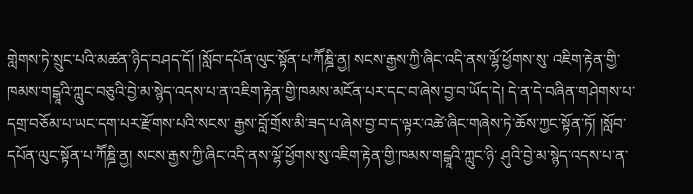གླེགས་ཏེ་སྲུང་པའི་མཚན་ཉིད་བཤད་དོ། །སློབ་དཔོན་ལུང་སྟོན་པ་ཀཽཎྜི་ནྱ། སངས་རྒྱས་ཀྱི་ཞིང་འདི་ནས་ལྷོ་ཕྱོགས་སུ་ འཇིག་རྟེན་གྱི་ཁམས་གངྒཱའི་ཀླུང་བཅུའི་བྱེ་མ་སྙེད་འདས་པ་ན་འཇིག་རྟེན་གྱི་ཁམས་མངོན་པར་དང་བ་ཞེས་བྱ་བ་ཡོད་དེ། དེ་ན་དེ་བཞིན་གཤེགས་པ་དགྲ་བཅོམ་པ་ཡང་དག་པར་རྫོགས་པའི་སངས་ རྒྱས་བློ་གྲོས་མི་ཟད་པ་ཞེས་བྱ་བ་ད་ལྟར་འཚེ་ཞིང་གཞེས་ཏེ་ཆོས་ཀྱང་སྟོན་ཏོ། །སློབ་དཔོན་ལུང་སྟོན་པ་ཀཽཎྜི་ནྱ། སངས་རྒྱས་ཀྱི་ཞིང་འདི་ནས་ལྷོ་ཕྱོགས་སུ་འཇིག་རྟེན་གྱི་ཁམས་གངྒཱའི་ཀླུང་ཉི་ ཤུའི་བྱེ་མ་སྙེད་འདས་པ་ན་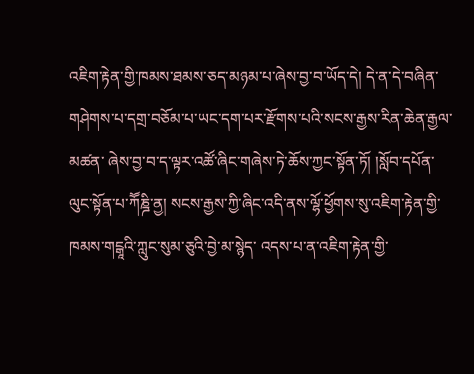འཇིག་རྟེན་གྱི་ཁམས་ཐམས་ཅད་མཉམ་པ་ཞེས་བྱ་བ་ཡོད་དེ། དེ་ན་དེ་བཞིན་གཤེགས་པ་དགྲ་བཅོམ་པ་ཡང་དག་པར་རྫོགས་པའི་སངས་རྒྱས་རིན་ཆེན་རྒྱལ་མཚན་ ཞེས་བྱ་བ་ད་ལྟར་འཚོ་ཞིང་གཞེས་ཏེ་ཆོས་ཀྱང་སྟོན་ཏོ། །སློབ་དཔོན་ལུང་སྟོན་པ་ཀཽཎྜི་ནྱ། སངས་རྒྱས་ཀྱི་ཞིང་འདི་ནས་ལྷོ་ཕྱོགས་སུ་འཇིག་རྟེན་གྱི་ཁམས་གངྒཱའི་ཀླུང་སུམ་ཅུའི་བྱེ་མ་སྙེད་ འདས་པ་ན་འཇིག་རྟེན་གྱི་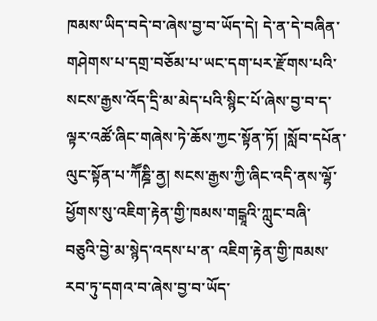ཁམས་ཡིད་བདེ་བ་ཞེས་བྱ་བ་ཡོད་དེ། དེ་ན་དེ་བཞིན་གཤེགས་པ་དགྲ་བཅོམ་པ་ཡང་དག་པར་རྫོགས་པའི་སངས་རྒྱས་འོད་དྲི་མ་མེད་པའི་སྙིང་པོ་ཞེས་བྱ་བ་ད་ ལྟར་འཚོ་ཞིང་གཞེས་ཏེ་ཆོས་ཀྱང་སྟོན་ཏོ། །སློབ་དཔོན་ལུང་སྟོན་པ་ཀཽཎྜི་ནྱ། སངས་རྒྱས་ཀྱི་ཞིང་འདི་ནས་ལྷོ་ཕྱོགས་སུ་འཇིག་རྟེན་གྱི་ཁམས་གངྒཱའི་ཀླུང་བཞི་བཅུའི་བྱེ་མ་སྙེད་འདས་པ་ན་ འཇིག་རྟེན་གྱི་ཁམས་རབ་ཏུ་དགའ་བ་ཞེས་བྱ་བ་ཡོད་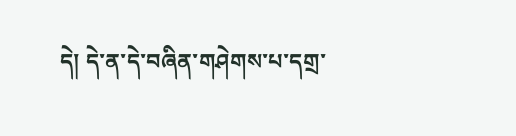དེ། དེ་ན་དེ་བཞིན་གཤེགས་པ་དགྲ་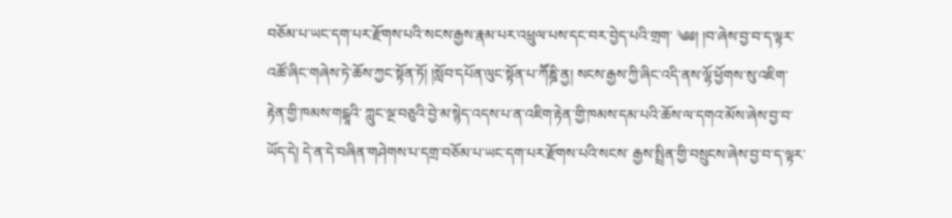བཅོམ་པ་ཡང་དག་པར་རྫོགས་པའི་སངས་རྒྱས་རྣམ་པར་འཕྲུལ་པས་དང་བར་བྱེད་པའི་གྲག་ ༄༅། །བ་ཞེས་བྱ་བ་ད་ལྟར་འཚོ་ཞིང་གཞེས་ཏེ་ཆོས་ཀྱང་སྟོན་ཏོ། །སློབ་དཔོན་ལུང་སྟོན་པ་ཀཽཎྜི་ནྱ། སངས་རྒྱས་ཀྱི་ཞིང་འདི་ནས་ལྷོ་ཕྱོགས་སུ་འཇིག་རྟེན་གྱི་ཁམས་གངྒཱའི་ ཀླུང་ལྔ་བཅུའི་བྱེ་མ་སྙེད་འདས་པ་ན་འཇིག་རྟེན་གྱི་ཁམས་དམ་པའི་ཆོས་ལ་དགའ་མོས་ཞེས་བྱ་བ་ཡོད་དེ། དེ་ན་དེ་བཞིན་གཤེགས་པ་དགྲ་བཅོམ་པ་ཡང་དག་པར་རྫོགས་པའི་སངས་ རྒྱས་སྤྲིན་གྱི་བསྲུངས་ཞེས་བྱ་བ་ད་ལྟར་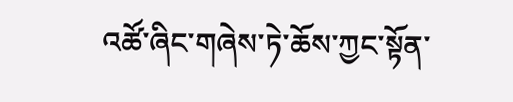འཚོ་ཞིང་གཞེས་ཏེ་ཆོས་ཀྱང་སྟོན་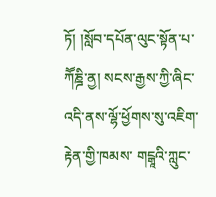ཏོ། །སློབ་དཔོན་ལུང་སྟོན་པ་ཀཽཎྜི་ནྱ། སངས་རྒྱས་ཀྱི་ཞིང་འདི་ནས་ལྷོ་ཕྱོགས་སུ་འཇིག་རྟེན་གྱི་ཁམས་ གངྒཱའི་ཀླུང་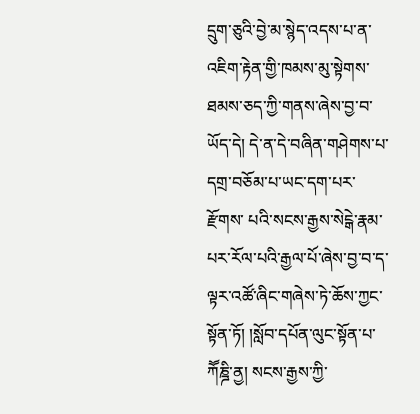དྲུག་ཅུའི་བྱེ་མ་སྙེད་འདས་པ་ན་འཇིག་རྟེན་གྱི་ཁམས་མུ་སྟེགས་ཐམས་ཅད་ཀྱི་གནས་ཞེས་བྱ་བ་ཡོད་དེ། དེ་ན་དེ་བཞིན་གཤེགས་པ་དགྲ་བཅོམ་པ་ཡང་དག་པར་རྫོགས་ པའི་སངས་རྒྱས་སེངྒེ་རྣམ་པར་རོལ་པའི་རྒྱལ་པོ་ཞེས་བྱ་བ་ད་ལྟར་འཚོ་ཞིང་གཞེས་ཏེ་ཆོས་ཀྱང་སྟོན་ཏོ། །སློབ་དཔོན་ལུང་སྟོན་པ་ཀཽཎྜི་ནྱ། སངས་རྒྱས་ཀྱི་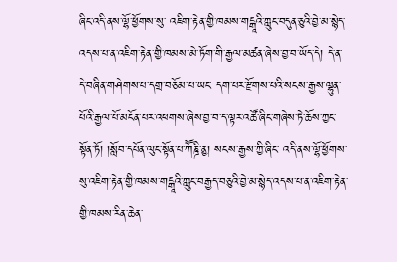ཞིང་འདི་ནས་ལྷོ་ཕྱོགས་སུ་ འཇིག་རྟེན་གྱི་ཁམས་གངྒཱའི་ཀླུང་བདུན་ཅུའི་བྱེ་མ་སྙེད་འདས་པ་ན་འཇིག་རྟེན་གྱི་ཁམས་མེ་ཏོག་གི་རྒྱལ་མཚན་ཞེས་བྱ་བ་ཡོད་དེ། དེ་ན་དེ་བཞིན་གཤེགས་པ་དགྲ་བཅོམ་པ་ཡང་ དག་པར་རྫོགས་པའི་སངས་རྒྱས་ལྷུན་པོའི་རྒྱལ་པོ་མངོན་པར་འཕགས་ཞེས་བྱ་བ་ད་ལྟར་འཚོ་ཞིང་གཞེས་ཏེ་ཆོས་ཀྱང་སྟོན་ཏོ། །སློབ་དཔོན་ལུང་སྟོན་པ་ཀཽཎྜི་ནྱ། སངས་རྒྱས་ཀྱི་ཞིང་ འདི་ནས་ལྷོ་ཕྱོགས་སུ་འཇིག་རྟེན་གྱི་ཁམས་གངྒཱའི་ཀླུང་བརྒྱད་བཅུའི་བྱེ་མ་སྙེད་འདས་པ་ན་འཇིག་རྟེན་གྱི་ཁམས་རིན་ཆེན་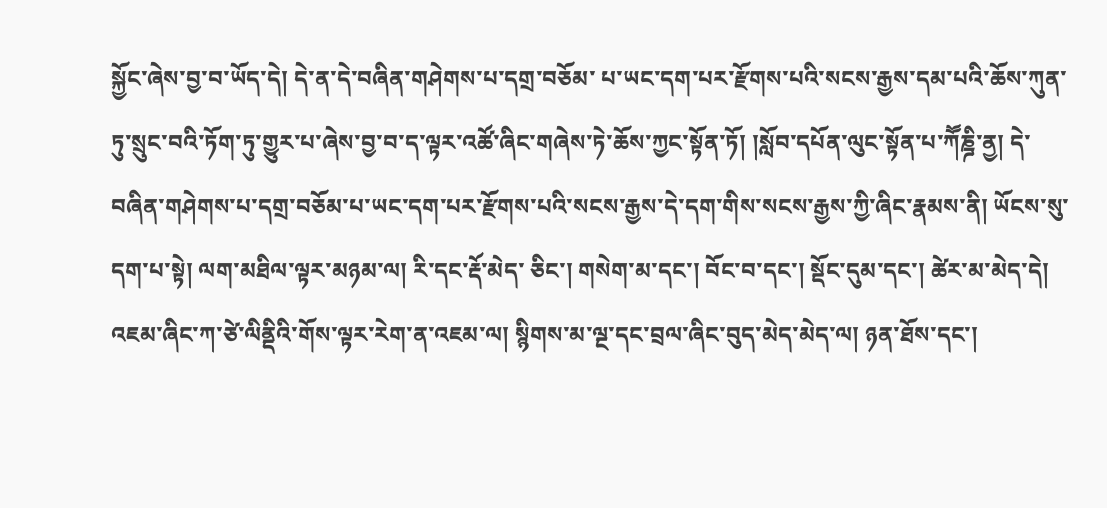སྐྱོང་ཞེས་བྱ་བ་ཡོད་དེ། དེ་ན་དེ་བཞིན་གཤེགས་པ་དགྲ་བཅོམ་ པ་ཡང་དག་པར་རྫོགས་པའི་སངས་རྒྱས་དམ་པའི་ཆོས་ཀུན་ཏུ་སྲུང་བའི་ཏོག་ཏུ་གྱུར་པ་ཞེས་བྱ་བ་ད་ལྟར་འཚོ་ཞིང་གཞེས་ཏེ་ཆོས་ཀྱང་སྟོན་ཏོ། །སློབ་དཔོན་ལུང་སྟོན་པ་ཀཽཎྜི་ནྱ། དེ་ བཞིན་གཤེགས་པ་དགྲ་བཅོམ་པ་ཡང་དག་པར་རྫོགས་པའི་སངས་རྒྱས་དེ་དག་གིས་སངས་རྒྱས་ཀྱི་ཞིང་རྣམས་ནི། ཡོངས་སུ་དག་པ་སྟེ། ལག་མཐིལ་ལྟར་མཉམ་ལ། རི་དང་རྡོ་མེད་ ཅིང་། གསེག་མ་དང་། བོང་བ་དང་། སྡོང་དུམ་དང་། ཚེར་མ་མེད་དེ། འཇམ་ཞིང་ཀ་ཙེ་ལིནྡིའི་གོས་ལྟར་རེག་ན་འཇམ་ལ། སྙིགས་མ་ལྔ་དང་བྲལ་ཞིང་བུད་མེད་མེད་ལ། ཉན་ཐོས་དང་།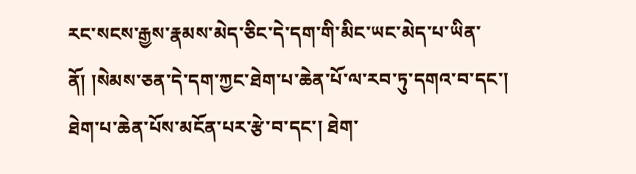རང་སངས་རྒྱས་རྣམས་མེད་ཅིང་དེ་དག་གི་མིང་ཡང་མེད་པ་ཡིན་ནོ། །སེམས་ཅན་དེ་དག་ཀྱང་ཐེག་པ་ཆེན་པོ་ལ་རབ་ཏུ་དགའ་བ་དང་། ཐེག་པ་ཆེན་པོས་མངོན་པར་རྩེ་བ་དང་། ཐེག་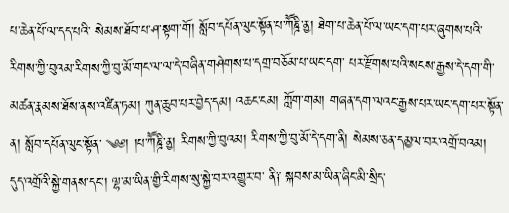པ་ཆེན་པོ་ལ་དད་པའི་ སེམས་ཐོབ་པ་ཤ་སྟག་གོ། སློབ་དཔོན་ལུང་སྟོན་པ་ཀཽཎྜི་ནྱ། ཐེག་པ་ཆེན་པོ་ལ་ཡང་དག་པར་ཞུགས་པའི་རིགས་ཀྱི་བུའམ་རིགས་ཀྱི་བུ་མོ་གང་ལ་ལ་དེ་བཞིན་གཤེགས་པ་དགྲ་བཅོམ་པ་ཡང་དག་ པར་རྫོགས་པའི་སངས་རྒྱས་དེ་དག་གི་མཚན་རྣམས་ཐོས་ནས་འཛིན་ཏམ། ཀུན་ཆུབ་པར་བྱེད་དམ། འཆང་ངམ། ཀློག་གམ། གཞན་དག་ལའང་རྒྱས་པར་ཡང་དག་པར་སྟོན་ན། སློབ་དཔོན་ལུང་སྟོན་ ༄༅། །པ་ཀཽཎྜི་ནྱ། རིགས་ཀྱི་བུའམ། རིགས་ཀྱི་བུ་མོ་དེ་དག་ནི། སེམས་ཅན་དམྱལ་བར་འགྲོ་བའམ། དུད་འགྲོའི་སྐྱེ་གནས་དང་། ལྷ་མ་ཡིན་གྱི་རིགས་སུ་སྐྱེ་བར་འགྱུར་བ་ ནི༑ སྐབས་མ་ཡིན་ཞིང་མི་སྲིད་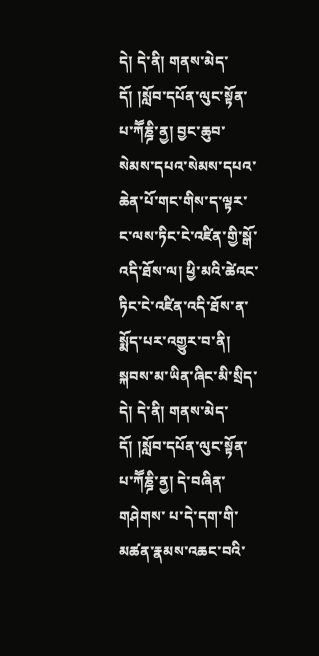དེ། དེ་ནི། གནས་མེད་དོ། །སློབ་དཔོན་ལུང་སྟོན་པ་ཀཽཎྜི་ནྱ། བྱང་ཆུབ་སེམས་དཔའ་སེམས་དཔའ་ཆེན་པོ་གང་གིས་ད་ལྟར་ང་ལས་ཏིང་ངེ་འཛིན་གྱི་སྒོ་ འདི་ཐོས་ལ། ཕྱི་མའི་ཚེའང་ཏིང་ངེ་འཛིན་འདི་ཐོས་ན་སྨོད་པར་འགྱུར་བ་ནི། སྐབས་མ་ཡིན་ཞིང་མི་སྲིད་དེ། དེ་ནི། གནས་མེད་དོ། །སློབ་དཔོན་ལུང་སྟོན་པ་ཀཽཎྜི་ནྱ། དེ་བཞིན་གཤེགས་ པ་དེ་དག་གི་མཚན་རྣམས་འཆང་བའི་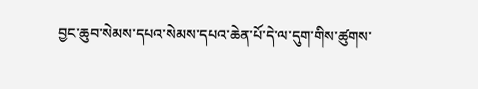བྱང་ཆུབ་སེམས་དཔའ་སེམས་དཔའ་ཆེན་པོ་དེ་ལ་དུག་གིས་ཚུགས་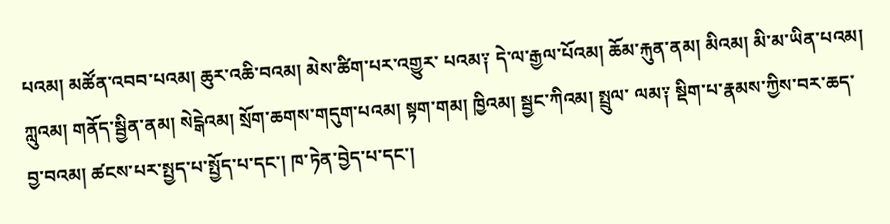པའམ། མཚོན་འབབ་པའམ། ཆུར་འཆི་བའམ། མེས་ཚིག་པར་འགྱུར་ པའམ༑ དེ་ལ་རྒྱལ་པོའམ། ཆོམ་རྐུན་ནམ། མིའམ། མི་མ་ཡིན་པའམ། ཀླུའམ། གནོད་སྦྱིན་ནམ། སེངྒེའམ། སྲོག་ཆགས་གདུག་པའམ། སྟག་གམ། ཁྱིའམ། སྦྱང་ཀིའམ། སྤྲུལ་ ལམ༑ སྡིག་པ་རྣམས་ཀྱིས་བར་ཆད་བྱ་བའམ། ཚངས་པར་སྤྱད་པ་སྤྱོད་པ་དང་། ཁ་ཏེན་བྱེད་པ་དང་།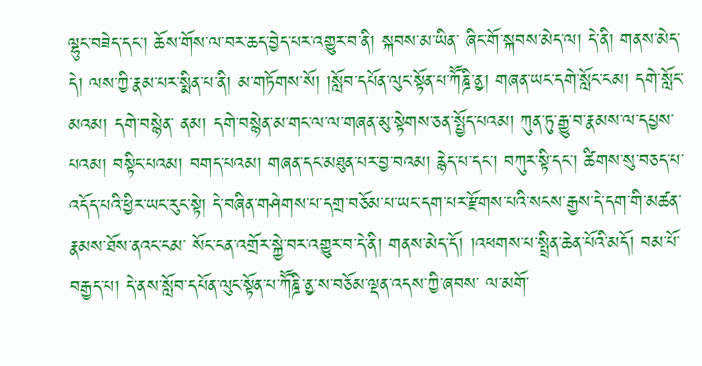ལྷུང་བཟེད་དང་། ཆོས་གོས་ལ་བར་ཆད་བྱེད་པར་འགྱུར་བ་ནི། སྐབས་མ་ཡིན་ ཞིང་གོ་སྐབས་མེད་ལ། དེ་ནི། གནས་མེད་དེ། ལས་ཀྱི་རྣམ་པར་སྨིན་པ་ནི། མ་གཏོགས་སོ། །སློབ་དཔོན་ལུང་སྟོན་པ་ཀཽཎྜི་ནྱ། གཞན་ཡང་དགེ་སློང་ངམ། དགེ་སློང་མའམ། དགེ་བསྙེན་ ནམ། དགེ་བསྙེན་མ་གང་ལ་ལ་གཞན་མུ་སྟེགས་ཅན་སྤྱོད་པའམ། ཀུན་ཏུ་རྒྱུ་བ་རྣམས་ལ་དཔྱས་པའམ། བསྟིང་པའམ། བགད་པའམ། གཞན་དང་མཐུན་པར་བྱ་བའམ། རྙེད་པ་དང་། བཀུར་སྟི་དང་། ཚིགས་སུ་བཅད་པ་འདོད་པའི་ཕྱིར་ཡང་རུང་སྟེ། དེ་བཞིན་གཤེགས་པ་དགྲ་བཅོམ་པ་ཡང་དག་པར་རྫོགས་པའི་སངས་རྒྱས་དེ་དག་གི་མཚན་རྣམས་ཐོས་ནའང་ངམ་ སོང་ངན་འགྲོར་སྐྱེ་བར་འགྱུར་བ་དེ་ནི། གནས་མེད་དོ། །འཕགས་པ་སྤྲིན་ཆེན་པོའི་མདོ། བམ་པོ་བརྒྱད་པ། དེ་ནས་སློབ་དཔོན་ལུང་སྟོན་པ་ཀཽཎྜི་ནྱ་ས་བཅོམ་ལྡན་འདས་ཀྱི་ཞབས་ ལ་མགོ་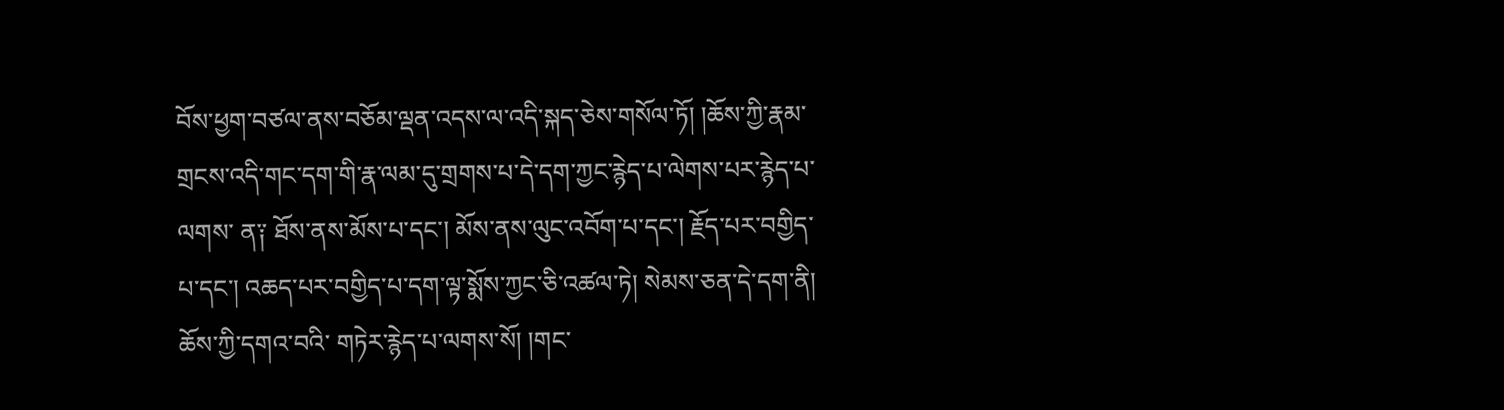བོས་ཕྱག་བཙལ་ནས་བཅོམ་ལྡན་འདས་ལ་འདི་སྐད་ཅེས་གསོལ་ཏོ། །ཆོས་ཀྱི་རྣམ་གྲངས་འདི་གང་དག་གི་རྣ་ལམ་དུ་གྲགས་པ་དེ་དག་ཀྱང་རྙེད་པ་ལེགས་པར་རྙེད་པ་ལགས་ ན༑ ཐོས་ནས་མོས་པ་དང་། མོས་ནས་ལུང་འབོག་པ་དང་། རྗོད་པར་བགྱིད་པ་དང་། འཆད་པར་བགྱིད་པ་དག་ལྟ་སྨོས་ཀྱང་ཅི་འཚལ་ཏེ། སེམས་ཅན་དེ་དག་ནི། ཆོས་ཀྱི་དགའ་བའི་ གཏེར་རྙེད་པ་ལགས་སོ། །གང་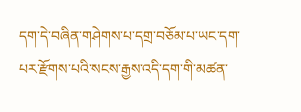དག་དེ་བཞིན་གཤེགས་པ་དགྲ་བཅོམ་པ་ཡང་དག་པར་རྫོགས་པའི་སངས་རྒྱས་འདི་དག་གི་མཚན་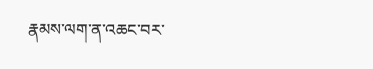རྣམས་ལག་ན་འཆང་བར་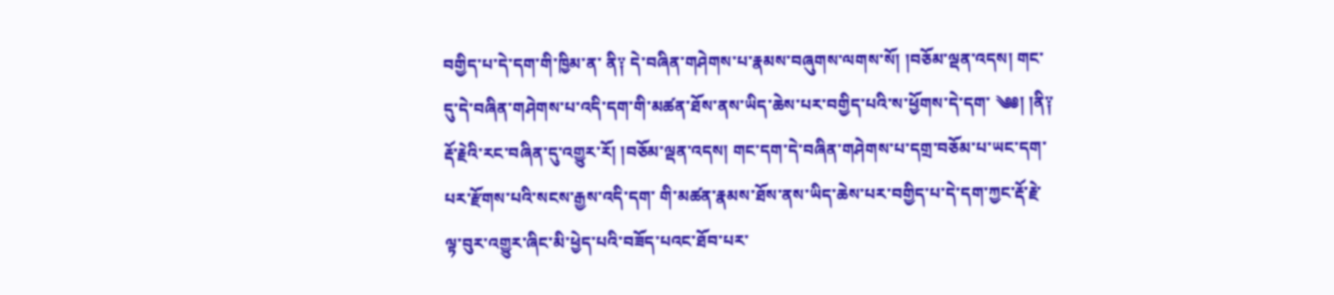བགྱིད་པ་དེ་དག་གི་ཁྱིམ་ན་ ནི༑ དེ་བཞིན་གཤེགས་པ་རྣམས་བཞུགས་ལགས་སོ། །བཅོམ་ལྡན་འདས། གང་དུ་དེ་བཞིན་གཤེགས་པ་འདི་དག་གི་མཚན་ཐོས་ནས་ཡིད་ཆེས་པར་བགྱིད་པའི་ས་ཕྱོགས་དེ་དག་ ༄༅། །ནི༑ རྡོ་རྗེའི་རང་བཞིན་དུ་འགྱུར་རོ། །བཅོམ་ལྡན་འདས། གང་དག་དེ་བཞིན་གཤེགས་པ་དགྲ་བཅོམ་པ་ཡང་དག་པར་རྫོགས་པའི་སངས་རྒྱས་འདི་དག་ གི་མཚན་རྣམས་ཐོས་ནས་ཡིད་ཆེས་པར་བགྱིད་པ་དེ་དག་ཀྱང་རྡོ་རྗེ་ལྟ་བུར་འགྱུར་ཞིང་མི་ཕྱེད་པའི་བཟོད་པའང་ཐོབ་པར་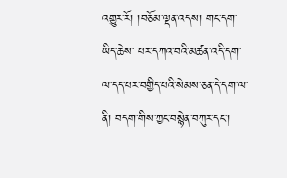འགྱུར་རོ། །བཅོམ་ལྡན་འདས། གང་དག་ཡིད་ཆེས་ པར་དཀའ་བའི་མཚན་འདི་དག་ལ་དད་པར་བགྱིད་པའི་སེམས་ཅན་དེ་དག་ལ་ནི། བདག་གིས་ཀྱང་བསྙེན་བཀུར་དང་།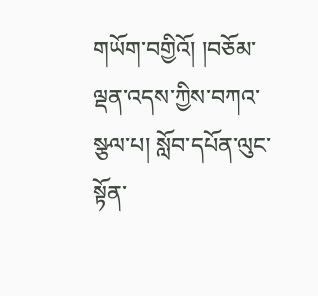གཡོག་བགྱིའོ། །བཅོམ་ལྡན་འདས་ཀྱིས་བཀའ་སྩལ་པ། སློབ་དཔོན་ལུང་སྟོན་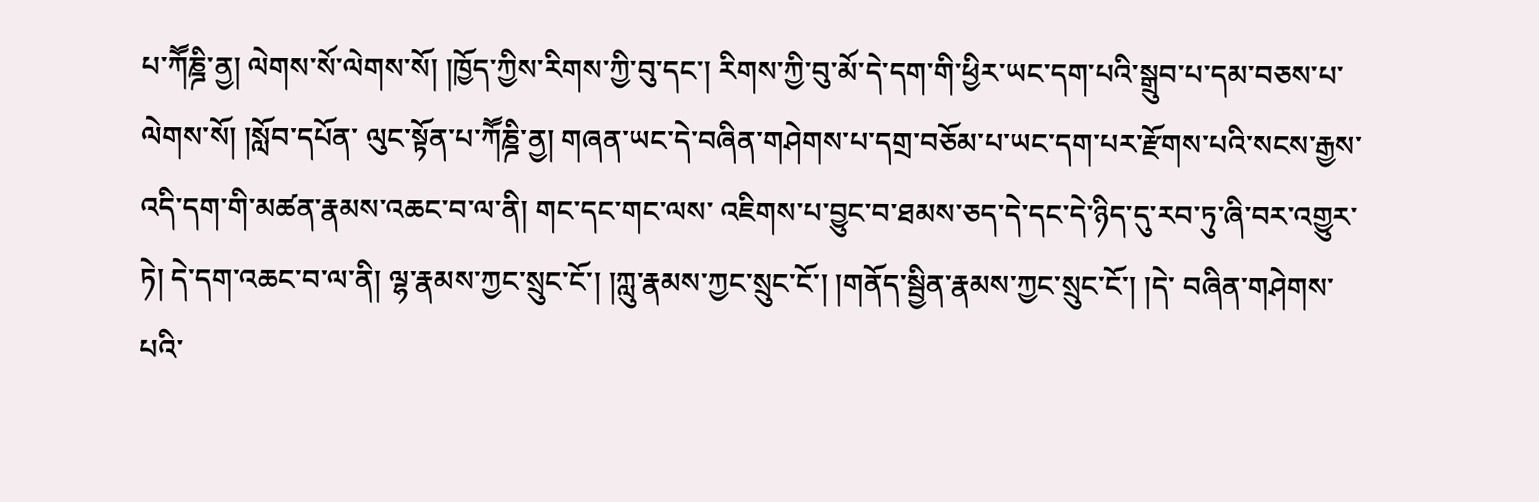པ་ཀཽཎྜི་ནྱ། ལེགས་སོ་ལེགས་སོ། །ཁྱོད་ཀྱིས་རིགས་ཀྱི་བུ་དང་། རིགས་ཀྱི་བུ་མོ་དེ་དག་གི་ཕྱིར་ཡང་དག་པའི་སྒྲུབ་པ་དམ་བཅས་པ་ལེགས་སོ། །སློབ་དཔོན་ ལུང་སྟོན་པ་ཀཽཎྜི་ནྱ། གཞན་ཡང་དེ་བཞིན་གཤེགས་པ་དགྲ་བཅོམ་པ་ཡང་དག་པར་རྫོགས་པའི་སངས་རྒྱས་འདི་དག་གི་མཚན་རྣམས་འཆང་བ་ལ་ནི། གང་དང་གང་ལས་ འཇིགས་པ་བྱུང་བ་ཐམས་ཅད་དེ་དང་དེ་ཉིད་དུ་རབ་ཏུ་ཞི་བར་འགྱུར་ཏེ། དེ་དག་འཆང་བ་ལ་ནི། ལྷ་རྣམས་ཀྱང་སྲུང་ངོ་། །ཀླུ་རྣམས་ཀྱང་སྲུང་ངོ་། །གནོད་སྦྱིན་རྣམས་ཀྱང་སྲུང་ངོ་། །དེ་ བཞིན་གཤེགས་པའི་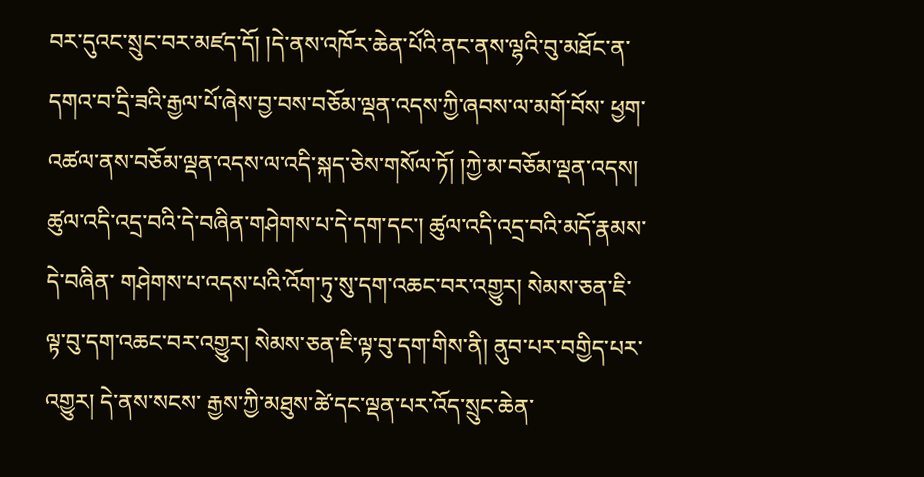བར་དུའང་སྲུང་བར་མཛད་དོ། །དེ་ནས་འཁོར་ཆེན་པོའི་ནང་ནས་ལྷའི་བུ་མཐོང་ན་དགའ་བ་དྲི་ཟའི་རྒྱལ་པོ་ཞེས་བྱ་བས་བཅོམ་ལྡན་འདས་ཀྱི་ཞབས་ལ་མགོ་བོས་ ཕྱག་འཚལ་ནས་བཅོམ་ལྡན་འདས་ལ་འདི་སྐད་ཅེས་གསོལ་ཏོ། །ཀྱེ་མ་བཅོམ་ལྡན་འདས། ཚུལ་འདི་འདྲ་བའི་དེ་བཞིན་གཤེགས་པ་དེ་དག་དང་། ཚུལ་འདི་འདྲ་བའི་མདོ་རྣམས་དེ་བཞིན་ གཤེགས་པ་འདས་པའི་འོག་ཏུ་སུ་དག་འཆང་བར་འགྱུར། སེམས་ཅན་ཇི་ལྟ་བུ་དག་འཆང་བར་འགྱུར། སེམས་ཅན་ཇི་ལྟ་བུ་དག་གིས་ནི། ནུབ་པར་བགྱིད་པར་འགྱུར། དེ་ནས་སངས་ རྒྱས་ཀྱི་མཐུས་ཚེ་དང་ལྡན་པར་འོད་སྲུང་ཆེན་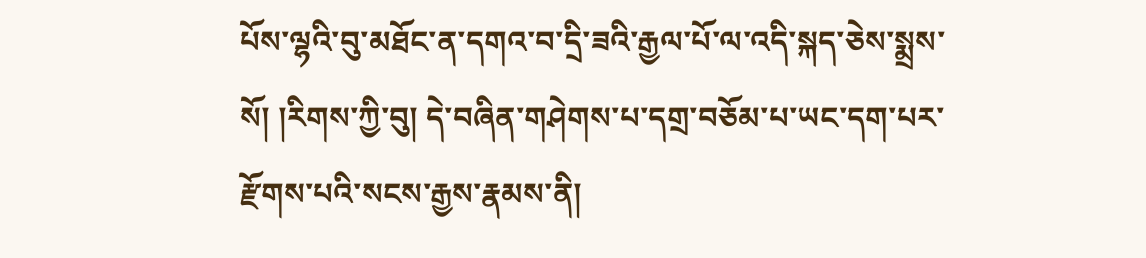པོས་ལྷའི་བུ་མཐོང་ན་དགའ་བ་དྲི་ཟའི་རྒྱལ་པོ་ལ་འདི་སྐད་ཅེས་སྨྲས་སོ། །རིགས་ཀྱི་བུ། དེ་བཞིན་གཤེགས་པ་དགྲ་བཅོམ་པ་ཡང་དག་པར་ རྫོགས་པའི་སངས་རྒྱས་རྣམས་ནི།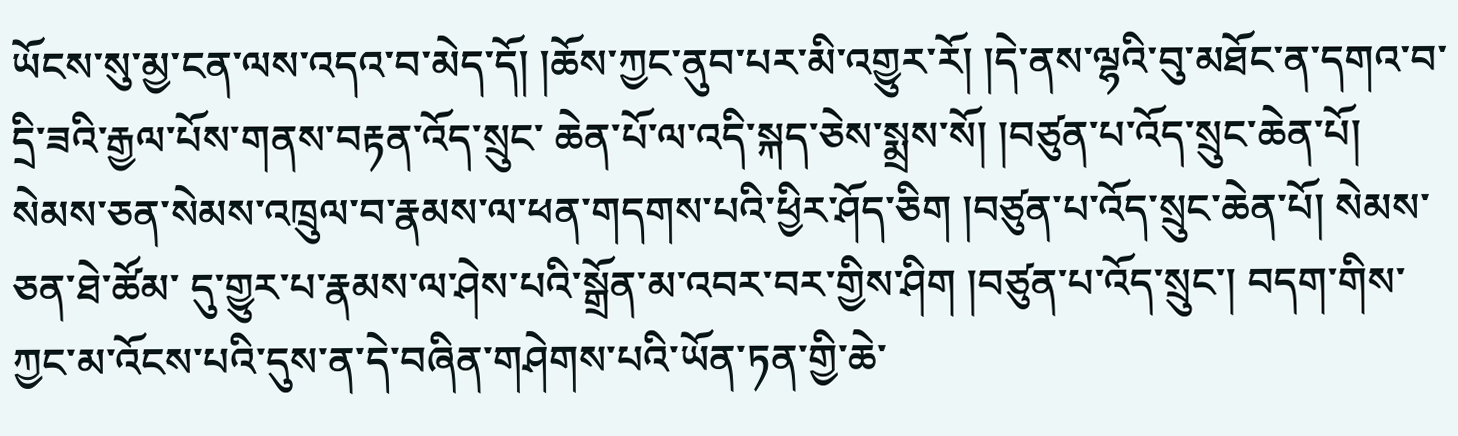ཡོངས་སུ་མྱ་ངན་ལས་འདའ་བ་མེད་དོ། །ཆོས་ཀྱང་ནུབ་པར་མི་འགྱུར་རོ། །དེ་ནས་ལྷའི་བུ་མཐོང་ན་དགའ་བ་དྲི་ཟའི་རྒྱལ་པོས་གནས་བརྟན་འོད་སྲུང་ ཆེན་པོ་ལ་འདི་སྐད་ཅེས་སྨྲས་སོ། །བཙུན་པ་འོད་སྲུང་ཆེན་པོ། སེམས་ཅན་སེམས་འཁྲུལ་བ་རྣམས་ལ་ཕན་གདགས་པའི་ཕྱིར་ཤོད་ཅིག །བཙུན་པ་འོད་སྲུང་ཆེན་པོ། སེམས་ཅན་ཐེ་ཚོམ་ དུ་གྱུར་པ་རྣམས་ལ་ཤེས་པའི་སྒྲོན་མ་འབར་བར་གྱིས་ཤིག །བཙུན་པ་འོད་སྲུང་། བདག་གིས་ཀྱང་མ་འོངས་པའི་དུས་ན་དེ་བཞིན་གཤེགས་པའི་ཡོན་ཏན་གྱི་ཆེ་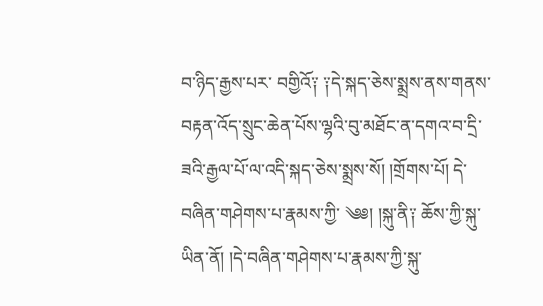བ་ཉིད་རྒྱས་པར་ བགྱིའོ༑ ༑དེ་སྐད་ཅེས་སྨྲས་ནས་གནས་བརྟན་འོད་སྲུང་ཆེན་པོས་ལྷའི་བུ་མཐོང་ན་དགའ་བ་དྲི་ཟའི་རྒྱལ་པོ་ལ་འདི་སྐད་ཅེས་སྨྲས་སོ། །གྲོགས་པོ། དེ་བཞིན་གཤེགས་པ་རྣམས་ཀྱི་ ༄༅། །སྐུ་ནི༑ ཆོས་ཀྱི་སྐུ་ཡིན་ནོ། །དེ་བཞིན་གཤེགས་པ་རྣམས་ཀྱི་སྐུ་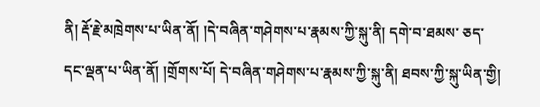ནི། རྡོ་རྗེ་མཁྲེགས་པ་ཡིན་ནོ། །དེ་བཞིན་གཤེགས་པ་རྣམས་ཀྱི་སྐུ་ནི། དགེ་བ་ཐམས་ ཅད་དང་ལྡན་པ་ཡིན་ནོ། །གྲོགས་པོ། དེ་བཞིན་གཤེགས་པ་རྣམས་ཀྱི་སྐུ་ནི། ཐབས་ཀྱི་སྐུ་ཡིན་གྱི།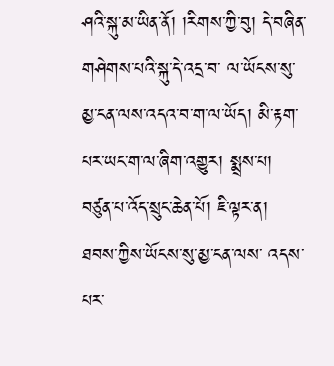ཤའི་སྐུ་མ་ཡིན་ནོ། །རིགས་ཀྱི་བུ། དེ་བཞིན་གཤེགས་པའི་སྐུ་དེ་འདྲ་བ་ ལ་ཡོངས་སུ་མྱ་ངན་ལས་འདའ་བ་ག་ལ་ཡོད། མི་རྟག་པར་ཡང་ག་ལ་ཞིག་འགྱུར། སྨྲས་པ། བཙུན་པ་འོད་སྲུང་ཆེན་པོ། ཇི་ལྟར་ན། ཐབས་ཀྱིས་ཡོངས་སུ་མྱ་ངན་ལས་ འདས་པར་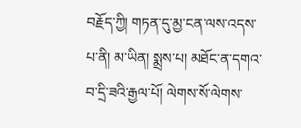བརྗོད་ཀྱི། གཏན་དུ་མྱ་ངན་ལས་འདས་པ་ནི། མ་ཡིན། སྨྲས་པ། མཐོང་ན་དགའ་བ་དྲི་ཟའི་རྒྱལ་པོ། ལེགས་སོ་ལེགས་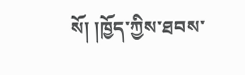སོ། །ཁྱོད་ཀྱིས་ཐབས་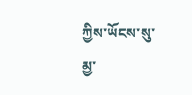ཀྱིས་ཡོངས་སུ་མྱ་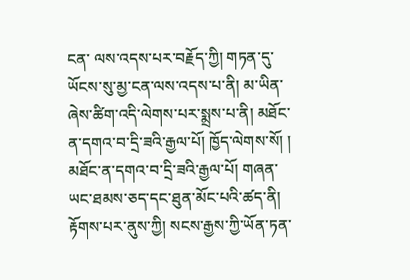ངན་ ལས་འདས་པར་བརྗོད་ཀྱི། གཏན་དུ་ཡོངས་སུ་མྱ་ངན་ལས་འདས་པ་ནི། མ་ཡིན་ཞེས་ཚིག་འདི་ལེགས་པར་སྨྲས་པ་ནི། མཐོང་ན་དགའ་བ་དྲི་ཟའི་རྒྱལ་པོ། ཁྱོད་ལེགས་སོ། ། མཐོང་ན་དགའ་བ་དྲི་ཟའི་རྒྱལ་པོ། གཞན་ཡང་ཐམས་ཅད་དང་ཐུན་མོང་པའི་ཚད་ནི། རྟོགས་པར་ནུས་ཀྱི། སངས་རྒྱས་ཀྱི་ཡོན་ཏན་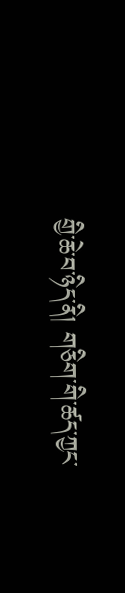གྱི་ཆེ་བ་ཉིད་ནི། གཅིག་གི་ཚད་ཀྱང་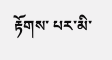རྟོགས་ པར་མི་